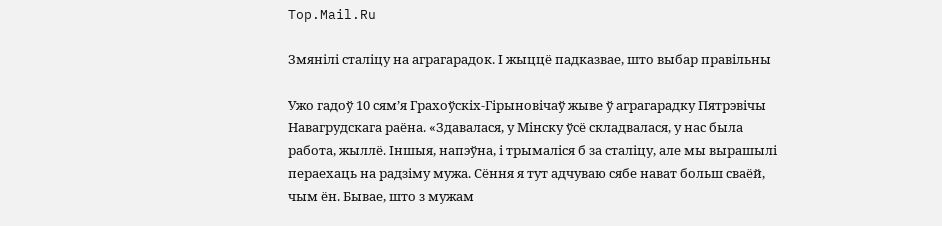Top.Mail.Ru

Змянілі сталіцу на аграгарадок. І жыццё падказвае, што выбар правільны

Ужо гадоў 10 сям’я Грахоўскіх-Гірыновічаў жыве ў аграгарадку Пятрэвічы Навагрудскага раёна. «Здавалася, у Мінску ўсё складвалася, у нас была работа, жыллё. Іншыя, напэўна, і трымаліся б за сталіцу, але мы вырашылі пераехаць на радзіму мужа. Сёння я тут адчуваю сябе нават больш сваёй, чым ён. Бывае, што з мужам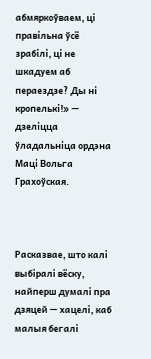абмяркоўваем, ці правільна ўсё зрабілі, ці не шкадуем аб пераездзе? Ды ні кропелькі!» — дзеліцца ўладальніца ордэна Маці Вольга Грахоўская.



Расказвае, што калі выбіралі вёску, найперш думалі пра дзяцей — хацелі, каб малыя бегалі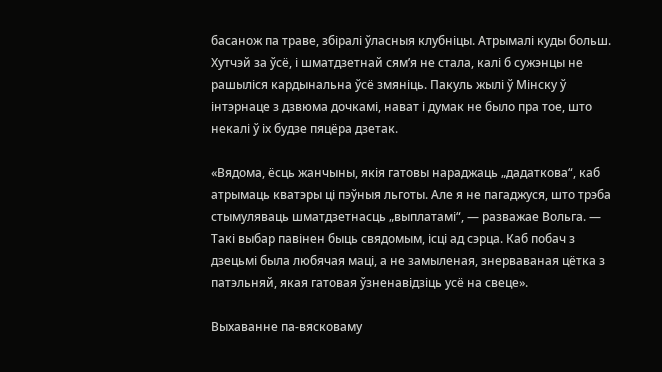басанож па траве, збіралі ўласныя клубніцы. Атрымалі куды больш. Хутчэй за ўсё, і шматдзетнай сям’я не стала, калі б сужэнцы не рашыліся кардынальна ўсё змяніць. Пакуль жылі ў Мінску ў інтэрнаце з дзвюма дочкамі, нават і думак не было пра тое, што некалі ў іх будзе пяцёра дзетак.

«Вядома, ёсць жанчыны, якія гатовы нараджаць „дадаткова“, каб атрымаць кватэры ці пэўныя льготы. Але я не пагаджуся, што трэба стымуляваць шматдзетнасць „выплатамі“, — разважае Вольга. — Такі выбар павінен быць свядомым, ісці ад сэрца. Каб побач з дзецьмі была любячая маці, а не замыленая, знерваваная цётка з патэльняй, якая гатовая ўзненавідзіць усё на свеце».

Выхаванне па-вясковаму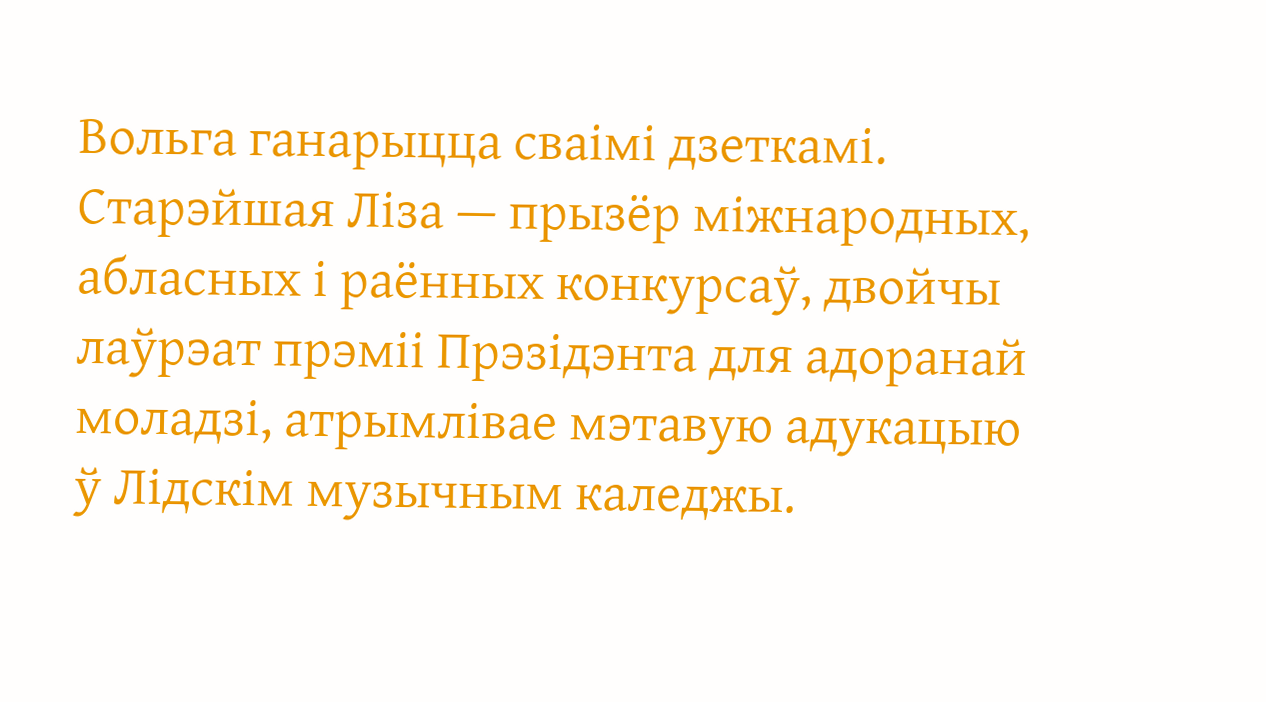Вольга ганарыцца сваімі дзеткамі. Старэйшая Ліза — прызёр міжнародных, абласных і раённых конкурсаў, двойчы лаўрэат прэміі Прэзідэнта для адоранай моладзі, атрымлівае мэтавую адукацыю ў Лідскім музычным каледжы.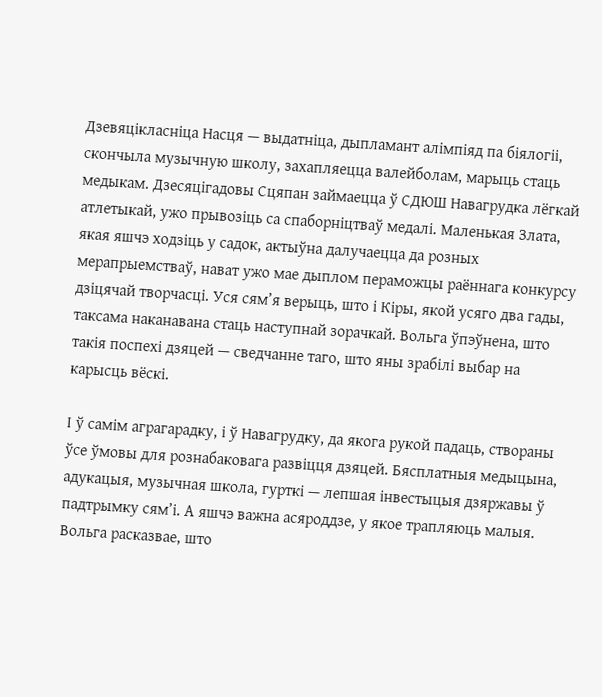Дзевяцікласніца Насця — выдатніца, дыпламант алімпіяд па біялогіі, скончыла музычную школу, захапляецца валейболам, марыць стаць медыкам. Дзесяцігадовы Сцяпан займаецца ў СДЮШ Навагрудка лёгкай атлетыкай, ужо прывозіць са спаборніцтваў медалі. Маленькая Злата, якая яшчэ ходзіць у садок, актыўна далучаецца да розных мерапрыемстваў, нават ужо мае дыплом пераможцы раённага конкурсу дзіцячай творчасці. Уся сям’я верыць, што і Кіры, якой усяго два гады, таксама наканавана стаць наступнай зорачкай. Вольга ўпэўнена, што такія поспехі дзяцей — сведчанне таго, што яны зрабілі выбар на карысць вёскі.

І ў самім аграгарадку, і ў Навагрудку, да якога рукой падаць, створаны ўсе ўмовы для рознабаковага развіцця дзяцей. Бясплатныя медыцына, адукацыя, музычная школа, гурткі — лепшая інвестыцыя дзяржавы ў падтрымку сям’і. А яшчэ важна асяроддзе, у якое трапляюць малыя. Вольга расказвае, што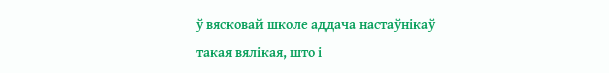ў вясковай школе аддача настаўнікаў такая вялікая, што і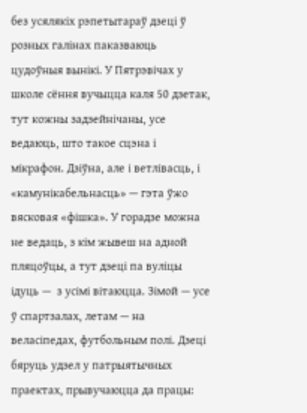без усялякіх рэпетытараў дзеці ў розных галінах паказваюць цудоўныя вынікі. У Пятрэвічах у школе сёння вучыцца каля 50 дзетак, тут кожны задзейнічаны, усе ведаюць, што такое сцэна і мікрафон. Дзіўна, але і ветлівасць, і «камунікабельнасць» — гэта ўжо вясковая «фішка». У горадзе можна не ведаць, з кім жывеш на адной пляцоўцы, а тут дзеці па вуліцы ідуць —  з усімі вітаюцца. Зімой — усе ў спартзалах, летам — на веласіпедах, футбольным полі. Дзеці бяруць удзел у патрыятычных праектах, прывучаюцца да працы: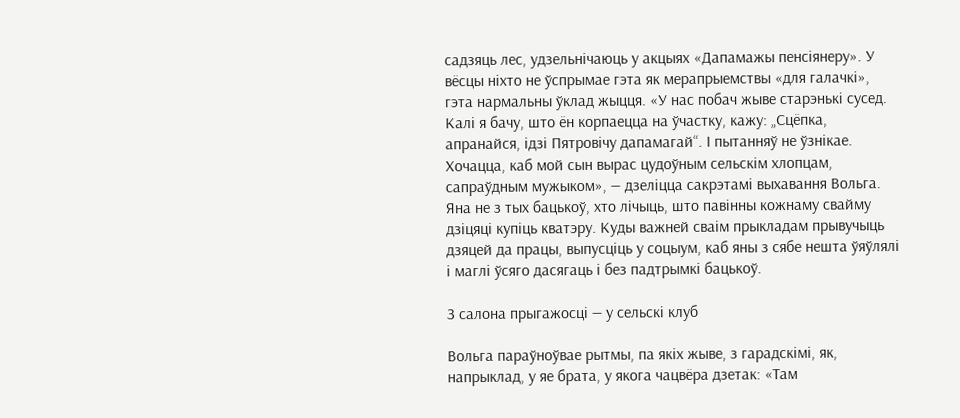садзяць лес, удзельнічаюць у акцыях «Дапамажы пенсіянеру». У вёсцы ніхто не ўспрымае гэта як мерапрыемствы «для галачкі», гэта нармальны ўклад жыцця. «У нас побач жыве старэнькі сусед. Калі я бачу, што ён корпаецца на ўчастку, кажу: „Сцёпка, апранайся, ідзі Пятровічу дапамагай“. І пытанняў не ўзнікае. Хочацца, каб мой сын вырас цудоўным сельскім хлопцам, сапраўдным мужыком», — дзеліцца сакрэтамі выхавання Вольга. Яна не з тых бацькоў, хто лічыць, што павінны кожнаму свайму дзіцяці купіць кватэру. Куды важней сваім прыкладам прывучыць дзяцей да працы, выпусціць у соцыум, каб яны з сябе нешта ўяўлялі і маглі ўсяго дасягаць і без падтрымкі бацькоў.

З салона прыгажосці — у сельскі клуб

Вольга параўноўвае рытмы, па якіх жыве, з гарадскімі, як, напрыклад, у яе брата, у якога чацвёра дзетак: «Там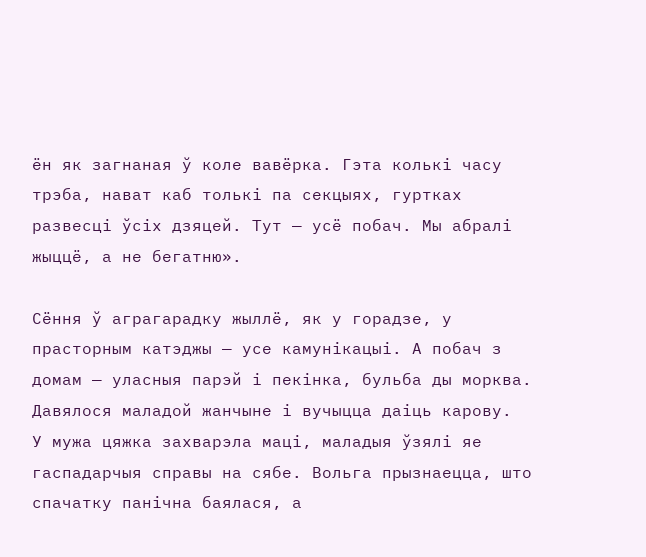ён як загнаная ў коле вавёрка. Гэта колькі часу трэба, нават каб толькі па секцыях, гуртках развесці ўсіх дзяцей. Тут — усё побач. Мы абралі жыццё, а не бегатню».

Сёння ў аграгарадку жыллё, як у горадзе, у прасторным катэджы — усе камунікацыі. А побач з домам — уласныя парэй і пекінка, бульба ды морква. Давялося маладой жанчыне і вучыцца даіць карову.
У мужа цяжка захварэла маці, маладыя ўзялі яе гаспадарчыя справы на сябе. Вольга прызнаецца, што спачатку панічна баялася, а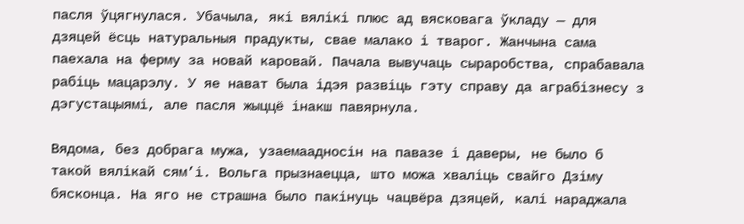пасля ўцягнулася. Убачыла, які вялікі плюс ад вясковага ўкладу — для дзяцей ёсць натуральныя прадукты, свае малако і тварог. Жанчына сама паехала на ферму за новай каровай. Пачала вывучаць сыраробства, спрабавала рабіць мацарэлу. У яе нават была ідэя развіць гэту справу да аграбізнесу з дэгустацыямі, але пасля жыццё інакш павярнула.

Вядома, без добрага мужа, узаемаадносін на павазе і даверы, не было б такой вялікай сям’і. Вольга прызнаецца, што можа хваліць свайго Дзіму бясконца. На яго не страшна было пакінуць чацвёра дзяцей, калі нараджала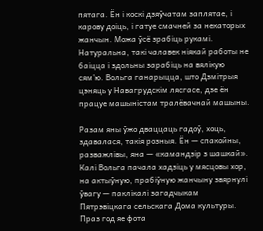пятага. Ён і коскі дзяўчатам заплятае, і карову доіць, і гатуе смачней за некаторых жанчын. Можа ўсё зрабіць рукамі. Натуральна, такі чалавек ніякай работы не баіцца і здольны зарабіць на вялікую сям’ю. Вольга ганарыцца, што Дзмітрыя цэняць у Навагрудскім лясгасе, дзе ён працуе машыністам тралёвачнай машыны.

Разам яны ўжо дваццаць гадоў, хоць, здавалася, такія розныя. Ён — спакойны, разважлівы, яна — «камандзір з шашкай». Калі Вольга пачала хадзіць у мясцовы хор, на актыўную, прабіўную жанчыну звярнулі ўвагу — паклікалі загадчыкам Пятрэвіцкага сельскага Дома культуры. Праз год яе фота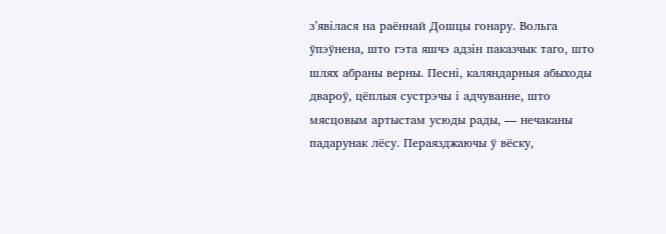з’явілася на раённай Дошцы гонару. Вольга ўпэўнена, што гэта яшчэ адзін паказчык таго, што шлях абраны верны. Песні, каляндарныя абыходы двароў, цёплыя сустрэчы і адчуванне, што мясцовым артыстам усюды рады, — нечаканы падарунак лёсу. Пераязджаючы ў вёску,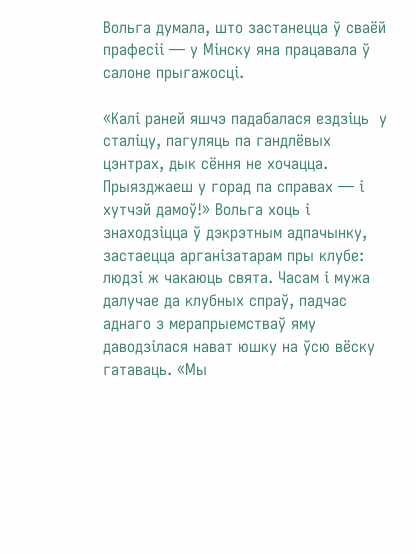Вольга думала, што застанецца ў сваёй прафесіі — у Мінску яна працавала ў салоне прыгажосці.

«Калі раней яшчэ падабалася ездзіць  у сталіцу, пагуляць па гандлёвых цэнтрах, дык сёння не хочацца. Прыязджаеш у горад па справах — і хутчэй дамоў!» Вольга хоць і знаходзіцца ў дэкрэтным адпачынку, застаецца арганізатарам пры клубе: людзі ж чакаюць свята. Часам і мужа далучае да клубных спраў, падчас аднаго з мерапрыемстваў яму даводзілася нават юшку на ўсю вёску гатаваць. «Мы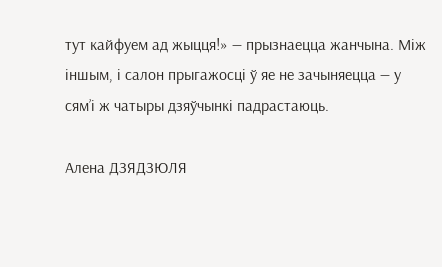тут кайфуем ад жыцця!» — прызнаецца жанчына. Між іншым, і салон прыгажосці ў яе не зачыняецца — у сям’і ж чатыры дзяўчынкі падрастаюць.

Алена ДЗЯДЗЮЛЯ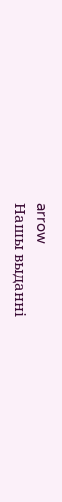arrow
Нашы выданні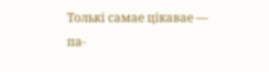Толькі самае цікавае — па-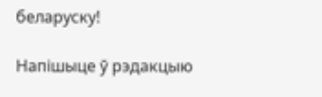беларуску!

Напішыце ў рэдакцыю